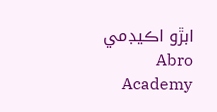ابڙو اڪيڊمي Abro Academy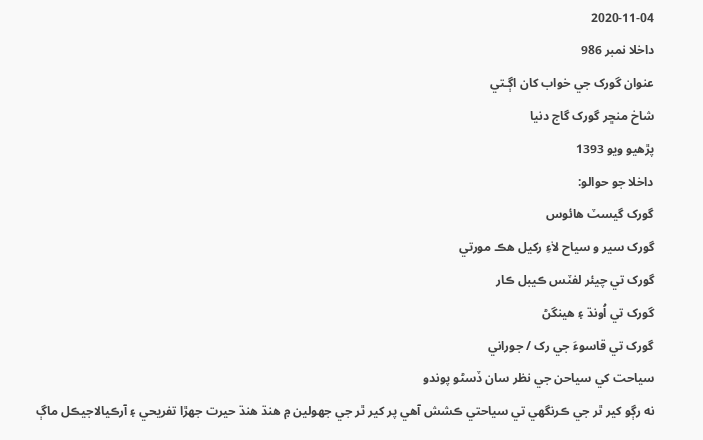2020-11-04
داخلا نمبر 986
عنوان گورک جي خواب کان اڳـتي
شاخ منڇر گورک گاج دنيا
پڙهيو ويو 1393
داخلا جو حوالو:
گورک گيسٽ هائوس
گورک سير و سياح لاٰءِ رکيل هڪ مورتي
گورک تي چيئر لفٽس ڪيبل ڪار
گورک تي اُونڌ ۽ هينگڻ
گورک تي قاسوءَ جي رک / جوراني
سياحت کي سياحن جي نظر سان ڏسڻو پوندو
نه رڳو کير ٿر جي ڪرنگهي تي سياحتي ڪشش آهي پر کير ٿر جي جهولين ۾ هنڌ هنڌ حيرت جهڙا تفريحي ۽ آرڪيالاجيڪل ماڳ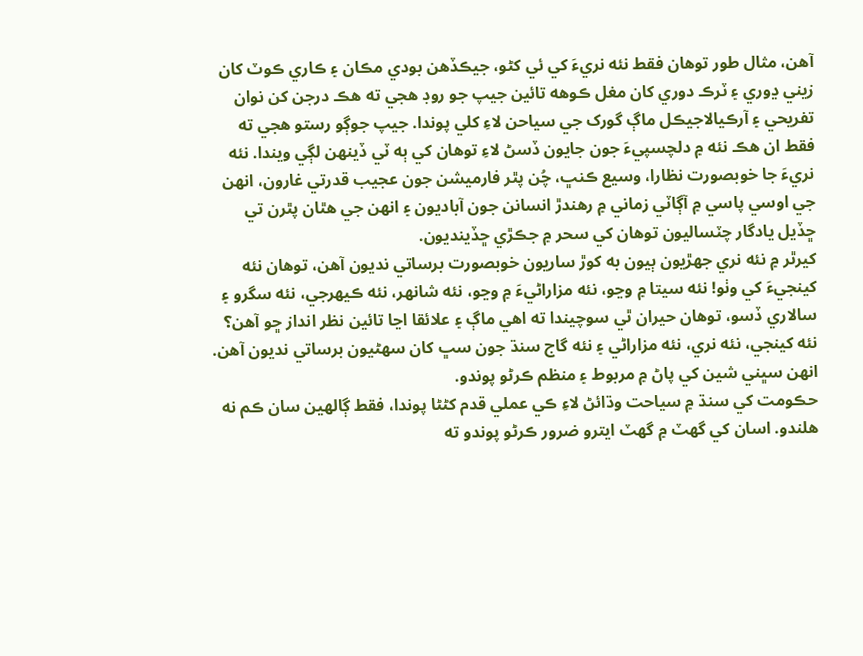آهن، مثال طور توهان فقط نئه نريءَ کي ئي کڻو، جيڪڏهن بودي مڪان ۽ ڪاري ڪوٽ کان زيني ڍوري ۽ ٽرڪ دوري کان مغل ڪوهه تائين جيپ جو روڊ هجي ته هڪ درجن کن نوان تفريحي ۽ آرڪيالاجيڪل ماڳ گورک جي سياحن لاءِ کلي پوندا. جيپ جوڳو رستو هجي ته فقط ان هڪ نئه ۾ دلچسپيءَ جون جايون ڏسڻ لاءِ توهان کي ٻه ٽي ڏينهن لڳي ويندا. نئه نريءَ جا خوبصورت نظارا، وسيع ڪنڀ، چُن پٿر فارميشن جون عجيب قدرتي غارون، انهن جي اوسي پاسي ۾ آڳاٽي زماني ۾ رهندڙ انسانن جون آباديون ۽ انهن جي هٿان پٿرن تي ڇڏيل يادگار چٽساليون توهان کي سحر ۾ جڪڙي ڇڏينديون.
کيرٿر ۾ نئه نري جهڙيون ٻيون به کوڙ ساريون خوبصورت برساتي نديون آهن، توهان نئه کينجيءَ کي وٺو! نئه سيتا ۾ وڃو، نئه مزاراڻيءَ ۾ وڃو، نئه شانهر، نئه ڪيهرجي، نئه سگرو ۽ سالاري ڏسو، توهان حيران ٿي سوچيندا ته اهي ماڳ ۽ علائقا اڃا تائين نظر انداز ڇو آهن؟ نئه کينجي، نئه نري، نئه مزاراڻي ۽ نئه گاج سنڌ جون سڀ کان سهڻيون برساتي نديون آهن. انهن سڀني شين کي پاڻ ۾ مربوط ۽ منظم ڪرڻو پوندو.
حڪومت کي سنڌ ۾ سياحت وڌائڻ لاءِ ڪي عملي قدم کڻڻا پوندا، فقط ڳالهين سان ڪم نه هلندو. اسان کي گهٽ ۾ گهٽ ايترو ضرور ڪرڻو پوندو ته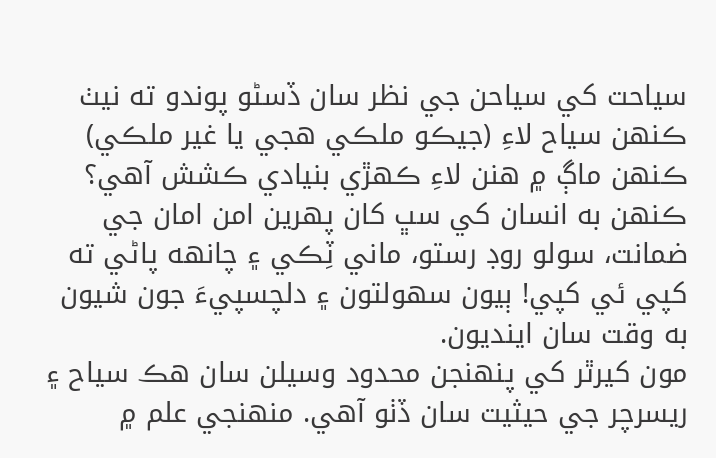سياحت کي سياحن جي نظر سان ڏسڻو پوندو ته نيٺ ڪنهن سياح لاءِ (جيڪو ملڪي هجي يا غير ملڪي) ڪنهن ماڳ ۾ هنن لاءِ ڪهڙي بنيادي ڪشش آهي؟ ڪنهن به انسان کي سڀ کان پهرين امن امان جي ضمانت، سولو روڊ رستو، ماني ٽِڪي ۽ چانهه پاڻي ته کپي ئي کپي! ٻيون سهولتون ۽ دلچسپيءَ جون شيون به وقت سان اينديون.
مون کيرٿر کي پنهنجن محدود وسيلن سان هڪ سياح ۽ ريسرچر جي حيثيت سان ڏٺو آهي. منهنجي علم ۾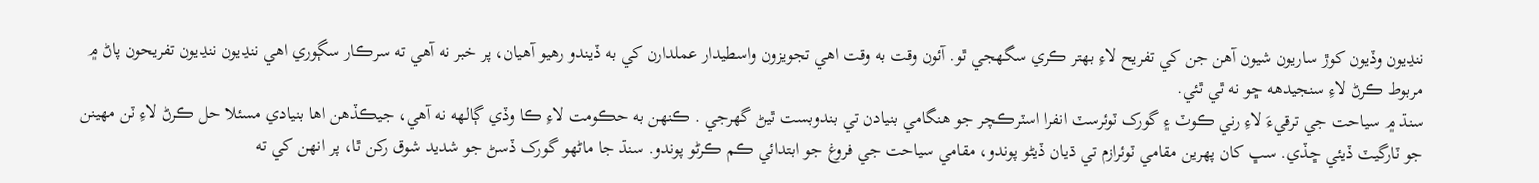ننڍيون وڏيون کوڙ ساريون شيون آهن جن کي تفريح لاءِ بهتر ڪري سگهجي ٿو. آئون وقت به وقت اهي تجويزون واسطيدار عملدارن کي به ڏيندو رهيو آهيان، پر خبر نه آهي ته سرڪار سڳوري اهي ننڍيون ننڍيون تفريحون پاڻ ۾ مربوط ڪرڻ لاءِ سنجيدهه ڇو نه ٿي ٿئي.
سنڌ ۾ سياحت جي ترقيءَ لاءِ رني ڪوٽ ۽ گورک ٽوئرسٽ انفرا اسٽرڪچر جو هنگامي بنيادن تي بندوبست ٿيڻ گهرجي . ڪنهن به حڪومت لاءِ ڪا وڏي ڳالهه نه آهي، جيڪڏهن اها بنيادي مسئلا حل ڪرڻ لاءِ ٽن مهينن جو ٽارگيٽ ڏيئي ڇڏي. سڀ کان پهرين مقامي ٽوئرازم تي ڌيان ڏيڻو پوندو، مقامي سياحت جي فروغ جو ابتدائي ڪم ڪرڻو پوندو. سنڌ جا ماڻهو گورک ڏسڻ جو شديد شوق رکن ٿا، پر انهن کي ته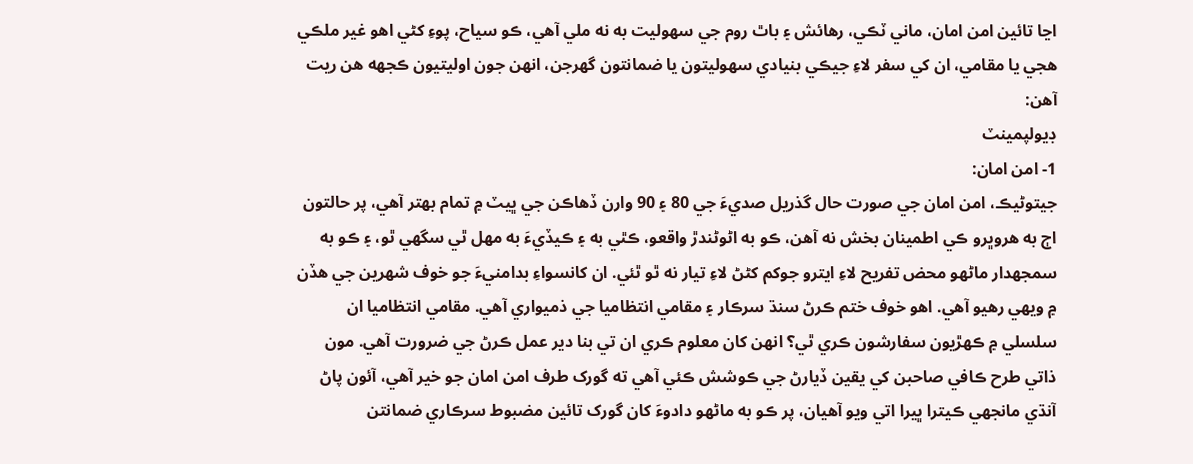اڃا تائين امن امان، ماني ٽڪي، رهائش ۽ باٿ روم جي سهوليت به نه ملي آهي، ڪو سياح، پوءِ کڻي اهو غير ملڪي هجي يا مقامي، ان کي سفر لاءِ جيڪي بنيادي سهوليتون يا ضمانتون گهرجن، انهن جون اوليتيون ڪجهه هن ريت آهن:
ڊيولپمينٽ
1- امن امان:
جيتوڻيڪ، امن امان جي صورت حال گذريل صديءَ جي 80 ۽ 90 وارن ڏهاڪن جي ڀيٽ ۾ تمام بهتر آهي، پر حالتون اڄ به هروڀرو ڪي اطمينان بخش نه آهن، ڪو به اڻوڻندڙ واقعو، ڪٿي به ۽ ڪيڏيءَ به مهل ٿي سگهي ٿو، ۽ ڪو به سمجهدار ماڻهو محض تفريح لاءِ ايترو جوکم کڻڻ لاءِ تيار نه ٿو ٿئي. ان کانسواءِ بدامنيءَ جو خوف شهرين جي هڏن ۾ ويهي رهيو آهي. اهو خوف ختم ڪرڻ سنڌ سرڪار ۽ مقامي انتظاميا جي ذميواري آهي. مقامي انتظاميا ان سلسلي ۾ ڪهڙيون سفارشون ڪري ٿي؟ انهن کان معلوم ڪري ان تي بنا دير عمل ڪرڻ جي ضرورت آهي. مون ذاتي طرح ڪافي صاحبن کي يقين ڏيارڻ جي ڪوشش ڪئي آهي ته گورک طرف امن امان جو خير آهي، آئون پاڻ آنڌي مانجهي ڪيترا ڀيرا اتي ويو آهيان، پر ڪو به ماڻهو دادوءَ کان گورک تائين مضبوط سرڪاري ضمانتن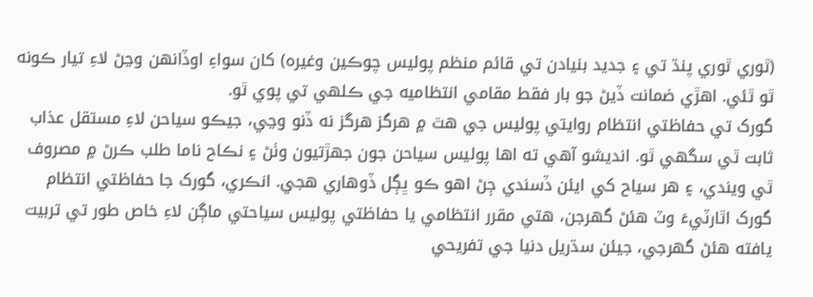(ٿوري ٿوري پنڌ تي ۽ جديد بنيادن تي قائم منظم پوليس چوڪين وغيره) کان سواءِ اوڏانهن وڃڻ لاءِ تيار ڪونه ٿو ٿئي. اهڙي ضمانت ڏيڻ جو بار فقط مقامي انتظاميه جي ڪلهي تي پوي ٿو.
گورک تي حفاظتي انتظام روايتي پوليس جي هٿ ۾ هرگز هرگز نه ڏنو وڃي، جيڪو سياحن لاءِ مستقل عذاب ثابت ٿي سگهي ٿو. انديشو آهي ته اها پوليس سياحن جون جهڙتيون وٺڻ ۽ نڪاح ناما طلب ڪرڻ ۾ مصروف ٿي ويندي، ۽ هر سياح کي ايئن ڏسندي ڄڻ اهو ڪو ڀڳل ڏوهاري هجي. انڪري، گورک جا حفاظتي انتظام گورک اٿارٽيءَ وٽ هئڻ گهرجن، هتي مقرر انتظامي يا حفاظتي پوليس سياحتي ماڳن لاءِ خاص طور تي تربيت يافته هئڻ گهرجي، جيئن سڌريل دنيا جي تفريحي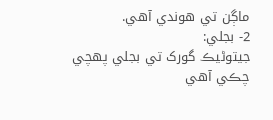ماڳن تي هوندي آهي.
2- بجلي:
جيتوڻيڪ گورک تي بجلي پهچي چڪي آهي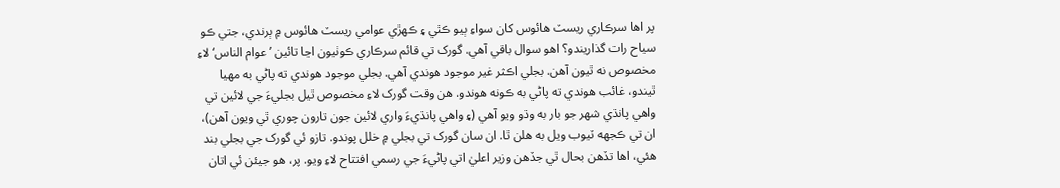پر اها سرڪاري ريسٽ هائوس کان سواءِ ٻيو ڪٿي ۽ ڪهڙي عوامي ريسٽ هائوس ۾ ٻرندي، جتي ڪو سياح رات گذاريندو؟ اهو سوال باقي آهي. گورک تي قائم سرڪاري ڪوٺيون اڃا تائين ’عوام الناس‘ لاءِ مخصوص نه ٿيون آهن. بجلي اڪثر غير موجود هوندي آهي. بجلي موجود هوندي ته پاڻي به مهيا ٿيندو، غائب هوندي ته پاڻي به ڪونه هوندو. هن وقت گورک لاءِ مخصوص ٿيل بجليءَ جي لائين تي واهي پانڌي شهر جو بار به وڌو ويو آهي (۽ واهي پانڌيءَ واري لائين جون تارون چوري ٿي ويون آهن)، ان تي ڪجهه ٽيوب ويل به هلن ٿا. ان سان گورک تي بجلي ۾ خلل پوندو. تازو ئي گورک جي بجلي بند هئي، اها تڏهن بحال ٿي جڏهن وزير اعليٰ اتي پاڻيءَ جي رسمي افتتاح لاءِ ويو. پر، هو جيئن ئي اتان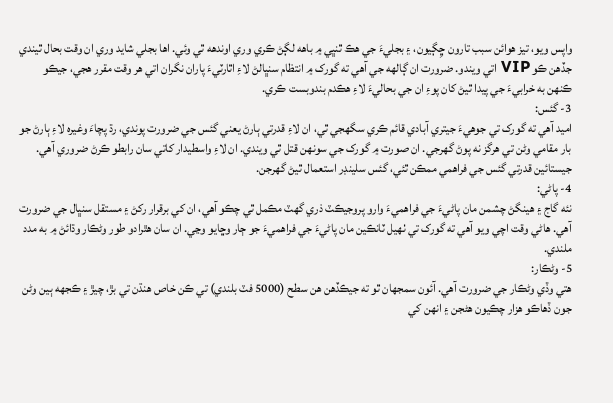واپس ويو، تيز هوائن سبب تارون ڇِڳيون، ۽ بجليءَ جي هڪ ٿنڀي ۾ باهه لڳڻ ڪري وري اوندهه ٿي وئي. اها بجلي شايد وري ان وقت بحال ٿيندي جڏهن ڪو VIP اتي ويندو. ضرورت ان ڳالهه جي آهي ته گورک ۾ انتظام سنڀالڻ لاءِ اٿارٽيءَ پاران نگران اتي هر وقت مقرر هجي، جيڪو ڪنهن به خرابيءَ جي پيدا ٿيڻ کان پوءِ ان جي بحاليءَ لاءِ هڪدم بندوبست ڪري.
3- گئس:
اميد آهي ته گورک تي جوهيءَ جيتري آبادي قائم ڪري سگهجي ٿي، ان لاءِ قدرتي ٻارڻ يعني گئس جي ضرورت پوندي، رڌ پچاءَ وغيره لاءِ ٻارڻ جو بار مقامي وڻن تي هرگز نه پوڻ گهرجي. ان صورت ۾ گورک جي سونهن قتل ٿي ويندي. ان لاءِ واسطيدار کاتي سان رابطو ڪرڻ ضروري آهي. جيستائين قدرتي گئس جي فراهمي ممڪن ٿئي، گئس سلينڊر استعمال ٿيڻ گهرجن.
4- پاڻي:
نئه گاج ۽ هينگڻ چشمن مان پاڻيءَ جي فراهميءَ وارو پروجيڪٽ ذري گهٽ مڪمل ٿي چڪو آهي، ان کي برقرار رکڻ ۽ مستقل سنڀال جي ضرورت آهي. هاڻي وقت اچي ويو آهي ته گورک تي ٺهيل ٽانڪين مان پاڻيءَ جي فراهميءَ جو ڄار وڇايو وڃي. ان سان هٿرادو طور وڻڪار وڌائڻ ۾ به مدد ملندي.
5- وڻڪار:
هتي وڏي وڻڪار جي ضرورت آهي. آئون سمجهان ٿو ته جيڪڏهن هن سطح (5000 فٽ بلندي) تي ڪن خاص هنڌن تي بڙ، چيڙ ۽ ڪجهه ٻين وڻن جون ڏهاڪو هزار چڪيون هڻجن ۽ انهن کي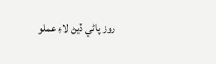روز پاڻي ڏيڻ لاءِ عملو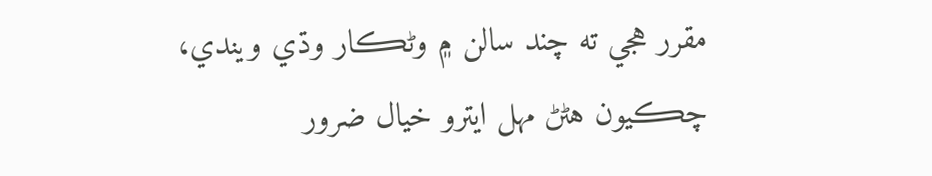مقرر هجي ته چند سالن ۾ وڻڪار وڌي ويندي، چڪيون هڻڻ مهل ايترو خيال ضرور